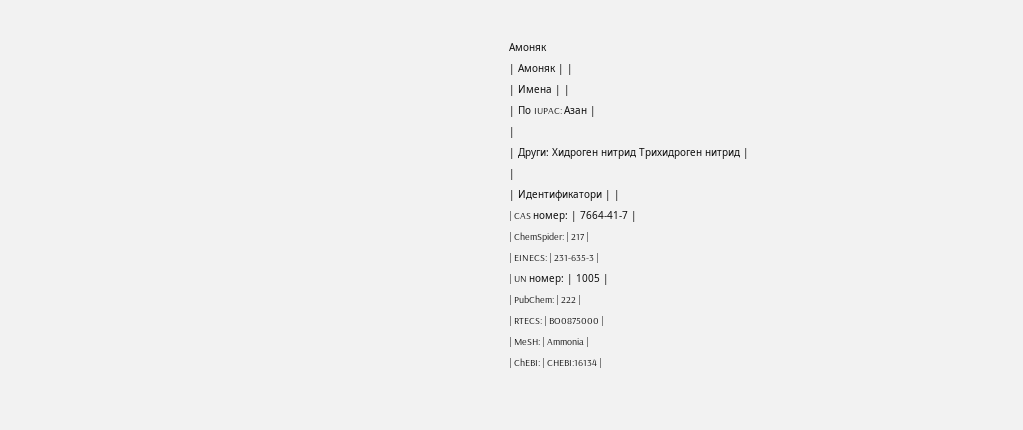Амоняк
| Амоняк | |
| Имена | |
| По IUPAC: Азан |
|
| Други: Хидроген нитрид Трихидроген нитрид |
|
| Идентификатори | |
| CAS номер: | 7664-41-7 |
| ChemSpider: | 217 |
| EINECS: | 231-635-3 |
| UN номер: | 1005 |
| PubChem: | 222 |
| RTECS: | BO0875000 |
| MeSH: | Ammonia |
| ChEBI: | CHEBI:16134 |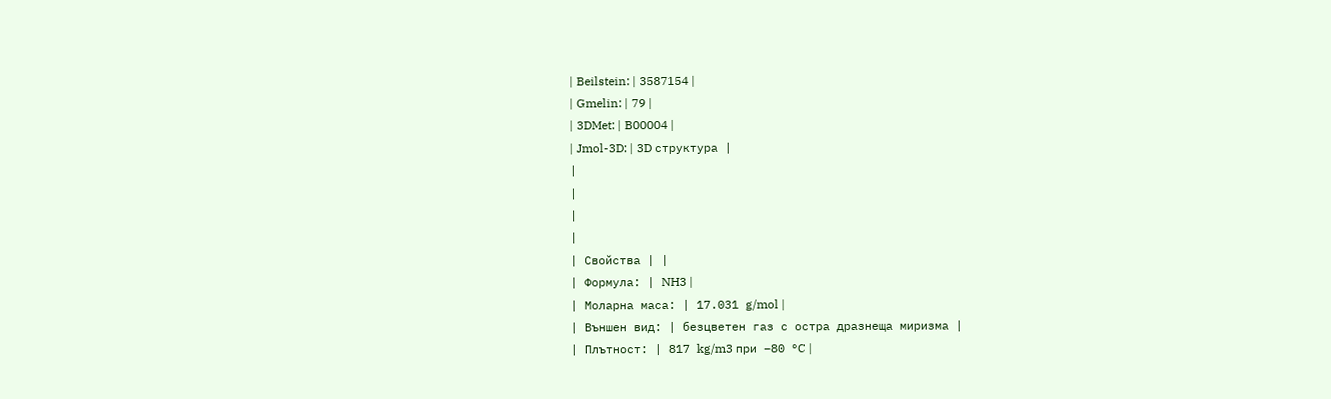| Beilstein: | 3587154 |
| Gmelin: | 79 |
| 3DMet: | B00004 |
| Jmol-3D: | 3D структура |
|
|
|
|
| Свойства | |
| Формула: | NH3 |
| Моларна маса: | 17.031 g/mol |
| Външен вид: | безцветен газ с остра дразнеща миризма |
| Плътност: | 817 kg/m3 при −80 °C |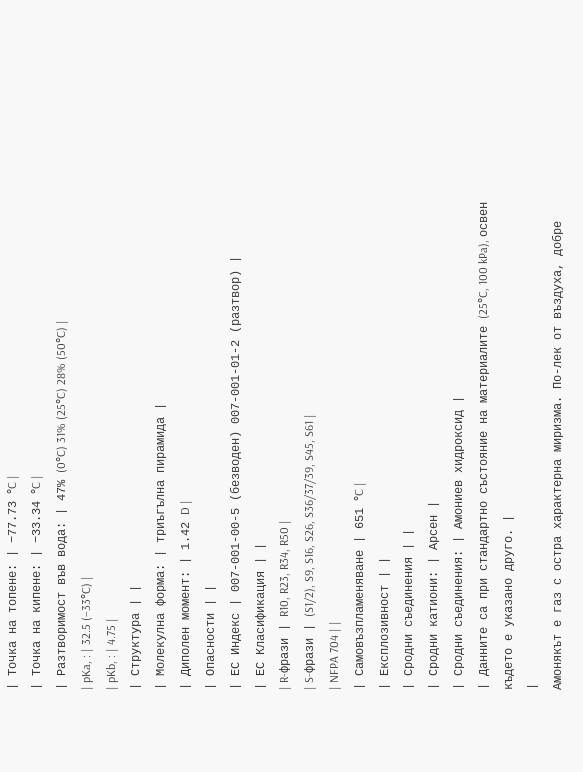| Точка на топене: | −77.73 °C |
| Точка на кипене: | −33.34 °C |
| Разтворимост във вода: | 47% (0°C) 31% (25°C) 28% (50°C) |
| pKa, : | 32.5 (−33°C) |
| pKb, : | 4.75 |
| Структура | |
| Молекулна форма: | триъгълна пирамида |
| Диполен момент: | 1.42 D |
| Опасности | |
| ЕС Индекс | 007-001-00-5 (безводен) 007-001-01-2 (разтвор) |
| ЕС Класификация | |
| R-фрази | R10, R23, R34, R50 |
| S-фрази | (S1/2), S9, S16, S26, S36/37/39, S45, S61 |
| NFPA 704 | |
| Самовъзпламеняване | 651 °C |
| Експлозивност | |
| Сродни съединения | |
| Сродни катиони: | Арсен |
| Сродни съединения: | Амониев хидроксид |
| Данните са при стандартно състояние на материалите (25°C, 100 kPa), освен където е указано друго. |
|
Амонякът е газ с остра характерна миризма. По-лек от въздуха, добре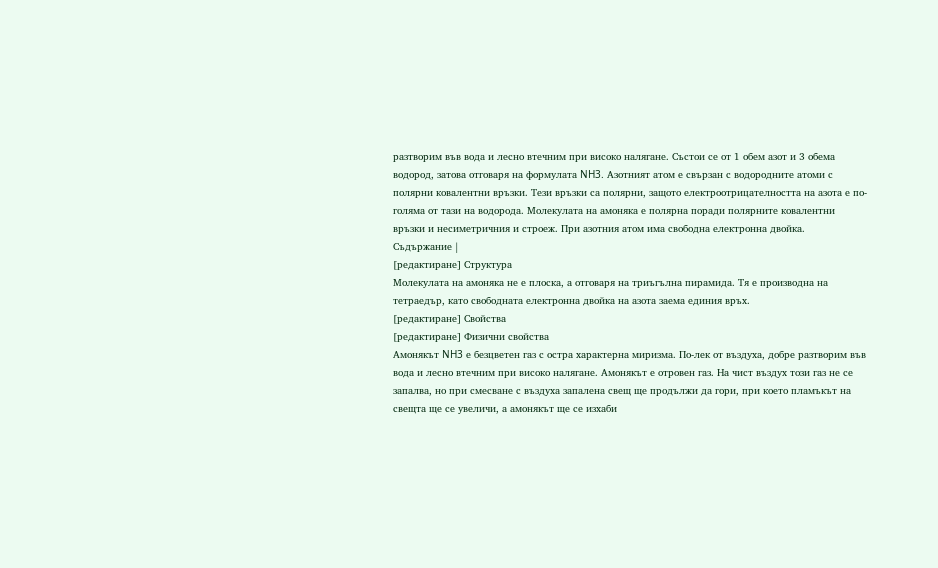разтворим във вода и лесно втечним при високо налягане. Състои се от 1 обем азот и 3 обема водород, затова отговаря на формулата NH3. Азотният атом е свързан с водородните атоми с полярни ковалентни връзки. Тези връзки са полярни, защото електроотрицателността на азота е по-голяма от тази на водорода. Молекулата на амоняка е полярна поради полярните ковалентни връзки и несиметричния и строеж. При азотния атом има свободна електронна двойка.
Съдържание |
[редактиране] Структура
Молекулата на амоняка не е плоска, а отговаря на триъгълна пирамида. Тя е производна на тетраедър, като свободната електронна двойка на азота заема единия връх.
[редактиране] Свойства
[редактиране] Физични свойства
Амонякът NH3 е безцветен газ с остра характерна миризма. По-лек от въздуха, добре разтворим във вода и лесно втечним при високо налягане. Амонякът е отровен газ. На чист въздух този газ не се запалва, но при смесване с въздуха запалена свещ ще продължи да гори, при което пламъкът на свещта ще се увеличи, а амонякът ще се изхаби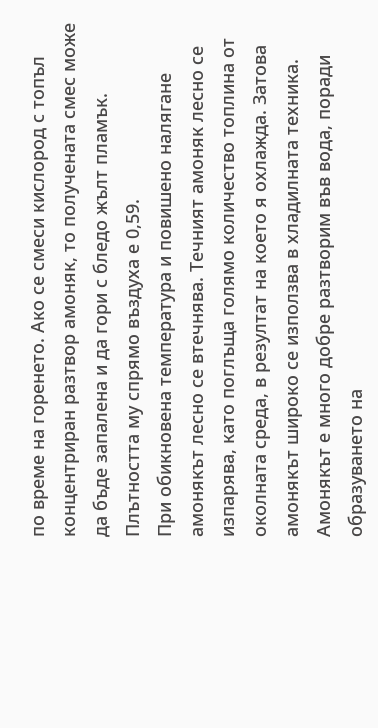по време на горенето. Ако се смеси кислород с топъл концентриран разтвор амоняк, то получената смес може да бъде запалена и да гори с бледо жълт пламък.
Плътността му спрямо въздуха е 0,59.
При обикновена температура и повишено налягане амонякът лесно се втечнява. Течният амоняк лесно се изпарява, като поглъща голямо количество топлина от околната среда, в резултат на което я охлажда. Затова амонякът широко се използва в хладилната техника.
Амонякът е много добре разтворим във вода, поради образуването на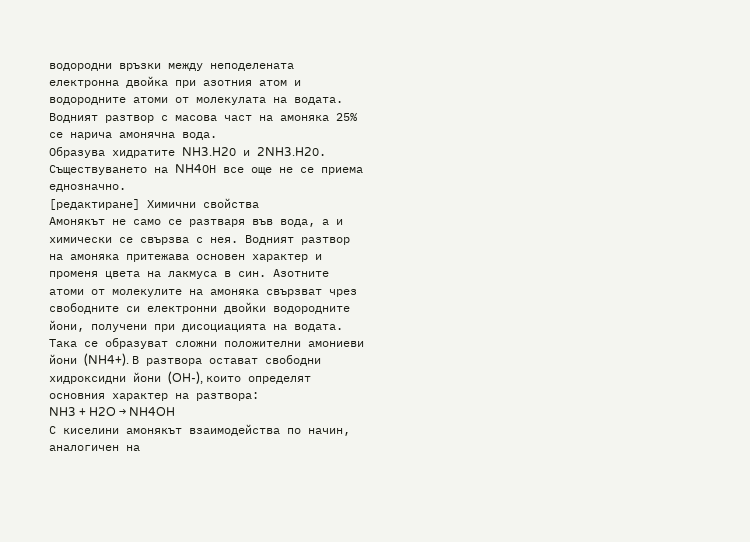водородни връзки между неподелената електронна двойка при азотния атом и водородните атоми от молекулата на водата. Водният разтвор с масова част на амоняка 25% се нарича амонячна вода.
Образува хидратите NH3.H2О и 2NH3.H2О. Съществуването на NH4ОН все още не се приема еднозначно.
[редактиране] Химични свойства
Амонякът не само се разтваря във вода, а и химически се свързва с нея. Водният разтвор на амоняка притежава основен характер и променя цвета на лакмуса в син. Азотните атоми от молекулите на амоняка свързват чрез свободните си електронни двойки водородните йони, получени при дисоциацията на водата. Така се образуват сложни положителни амониеви йони (NH4+). В разтвора остават свободни хидроксидни йони (OH-), които определят основния характер на разтвора:
NH3 + H2O → NH4OH
С киселини амонякът взаимодейства по начин, аналогичен на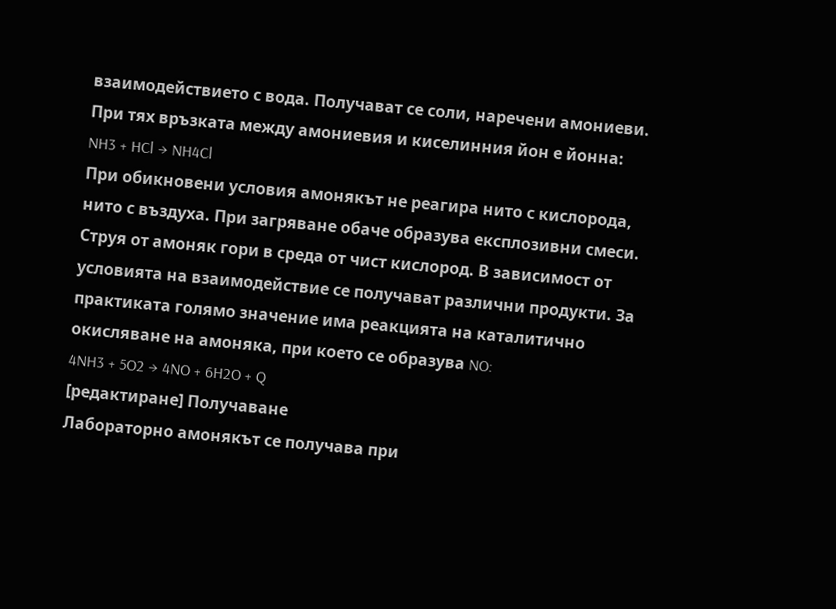взаимодействието с вода. Получават се соли, наречени амониеви. При тях връзката между амониевия и киселинния йон е йонна:
NH3 + HCl → NH4Cl
При обикновени условия амонякът не реагира нито с кислорода, нито с въздуха. При загряване обаче образува експлозивни смеси. Струя от амоняк гори в среда от чист кислород. В зависимост от условията на взаимодействие се получават различни продукти. За практиката голямо значение има реакцията на каталитично окисляване на амоняка, при което се образува NO:
4NH3 + 5O2 → 4NO + 6H2O + Q
[редактиране] Получаване
Лабораторно амонякът се получава при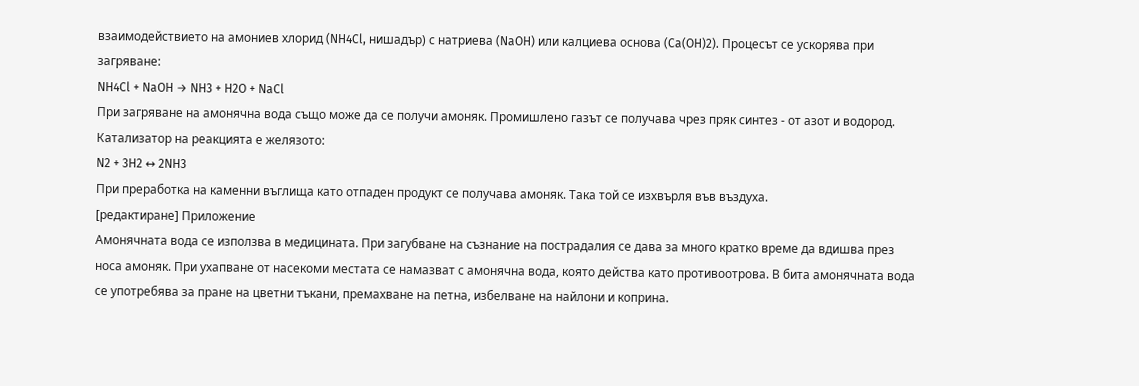взаимодействието на амониев хлорид (NH4Cl, нишадър) с натриева (NaOH) или калциева основа (Ca(OH)2). Процесът се ускорява при загряване:
NH4Cl + NaOH → NH3 + H2O + NaCl
При загряване на амонячна вода също може да се получи амоняк. Промишлено газът се получава чрез пряк синтез - от азот и водород. Катализатор на реакцията е желязото:
N2 + 3H2 ↔ 2NH3
При преработка на каменни въглища като отпаден продукт се получава амоняк. Така той се изхвърля във въздуха.
[редактиране] Приложение
Амонячната вода се използва в медицината. При загубване на съзнание на пострадалия се дава за много кратко време да вдишва през носа амоняк. При ухапване от насекоми местата се намазват с амонячна вода, която действа като противоотрова. В бита амонячната вода се употребява за пране на цветни тъкани, премахване на петна, избелване на найлони и коприна.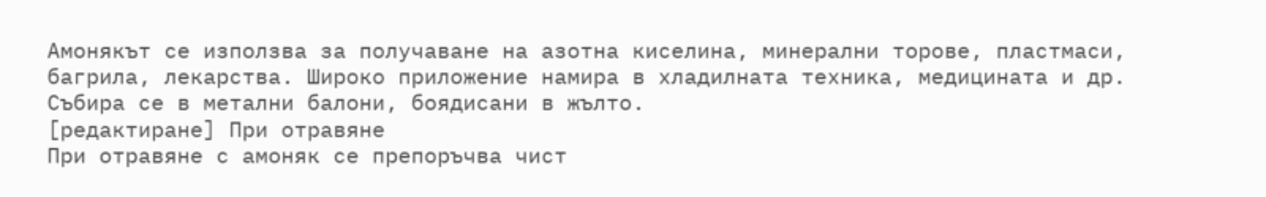Амонякът се използва за получаване на азотна киселина, минерални торове, пластмаси, багрила, лекарства. Широко приложение намира в хладилната техника, медицината и др. Събира се в метални балони, боядисани в жълто.
[редактиране] При отравяне
При отравяне с амоняк се препоръчва чист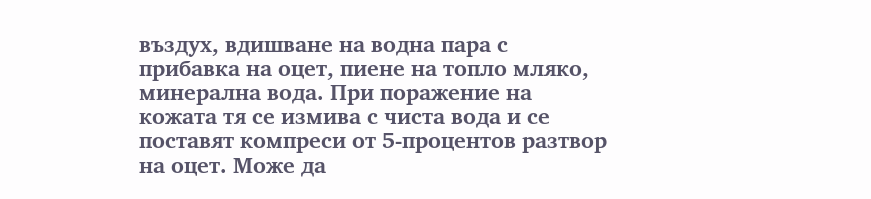въздух, вдишване на водна пара с прибавка на оцет, пиене на топло мляко, минерална вода. При поражение на кожата тя се измива с чиста вода и се поставят компреси от 5-процентов разтвор на оцет. Може да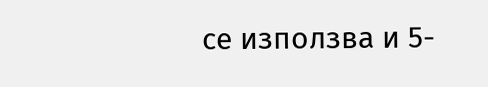се използва и 5-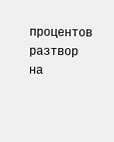процентов разтвор на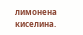лимонена киселина.